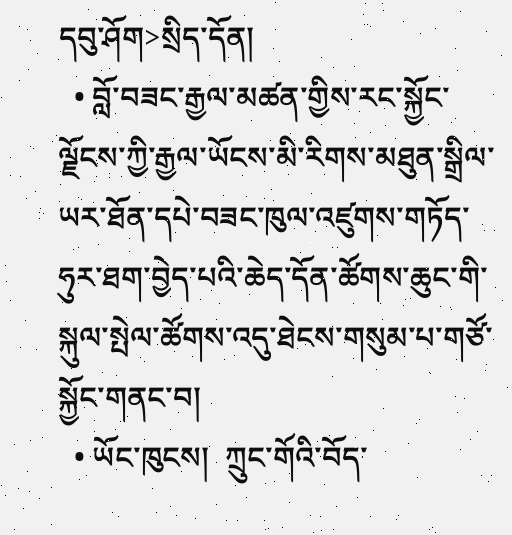དབུ་ཤོག>སྲིད་དོན།
  • བློ་བཟང་རྒྱལ་མཚན་གྱིས་རང་སྐྱོང་ལྗོངས་ཀྱི་རྒྱལ་ཡོངས་མི་རིགས་མཐུན་སྒྲིལ་ཡར་ཐོན་དཔེ་བཟང་ཁུལ་འཛུགས་གཏོད་ཧུར་ཐག་བྱེད་པའི་ཆེད་དོན་ཚོགས་ཆུང་གི་སྐུལ་སྤེལ་ཚོགས་འདུ་ཐེངས་གསུམ་པ་གཙོ་སྐྱོང་གནང་བ།
  • ཡོང་ཁུངས།  ཀྲུང་གོའི་བོད་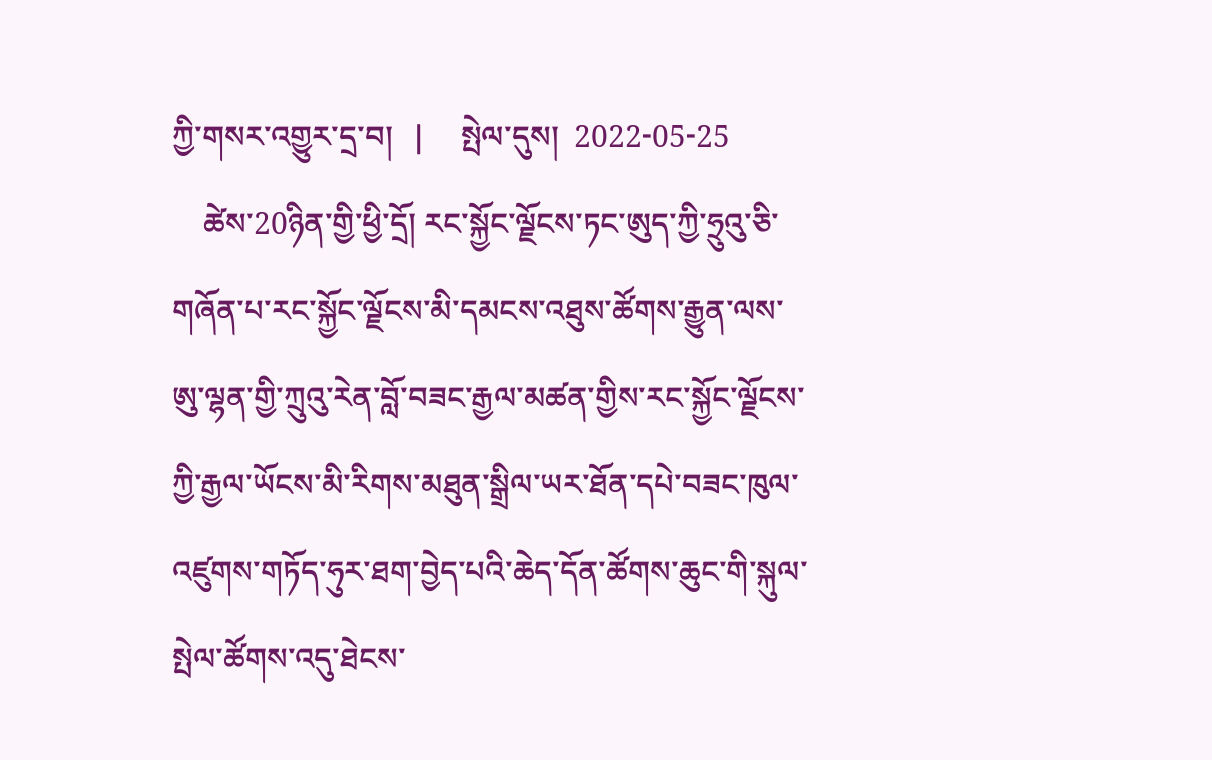ཀྱི་གསར་འགྱུར་དྲ་བ།   |     སྤེལ་དུས།  2022-05-25
    ཚེས་20ཉིན་གྱི་ཕྱི་དྲོ། རང་སྐྱོང་ལྗོངས་ཏང་ཨུད་ཀྱི་ཧྲུའུ་ཅི་གཞོན་པ་རང་སྐྱོང་ལྗོངས་མི་དམངས་འཐུས་ཚོགས་རྒྱུན་ལས་ཨུ་ལྷན་གྱི་ཀྲུའུ་རེན་བློ་བཟང་རྒྱལ་མཚན་གྱིས་རང་སྐྱོང་ལྗོངས་ཀྱི་རྒྱལ་ཡོངས་མི་རིགས་མཐུན་སྒྲིལ་ཡར་ཐོན་དཔེ་བཟང་ཁུལ་འཛུགས་གཏོད་ཧུར་ཐག་བྱེད་པའི་ཆེད་དོན་ཚོགས་ཆུང་གི་སྐུལ་སྤེལ་ཚོགས་འདུ་ཐེངས་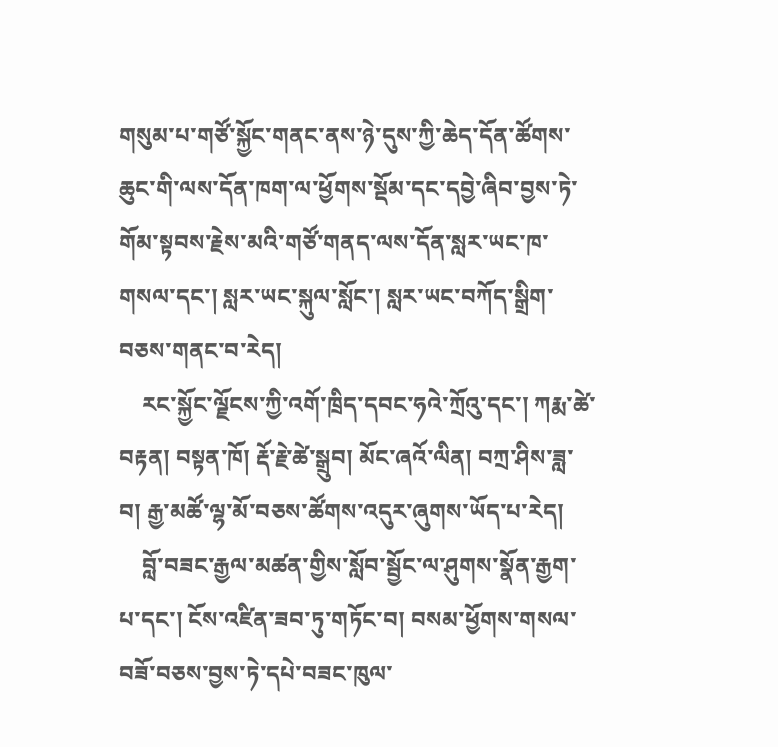གསུམ་པ་གཙོ་སྐྱོང་གནང་ནས་ཉེ་དུས་ཀྱི་ཆེད་དོན་ཚོགས་ཆུང་གི་ལས་དོན་ཁག་ལ་ཕྱོགས་སྡོམ་དང་དབྱེ་ཞིབ་བྱས་ཏེ་གོམ་སྟབས་རྗེས་མའི་གཙོ་གནད་ལས་དོན་སླར་ཡང་ཁ་གསལ་དང་། སླར་ཡང་སྐུལ་སློང་། སླར་ཡང་བཀོད་སྒྲིག་བཅས་གནང་བ་རེད།
    རང་སྐྱོང་ལྗོངས་ཀྱི་འགོ་ཁྲིད་དབང་ཧའེ་ཀྲོའུ་དང་། ཀརྨ་ཚེ་བརྟན། བསྟན་ཁོ། རྡོ་རྗེ་ཚེ་སྒྲུབ། མོང་ཞའོ་ལིན། བཀྲ་ཤིས་ཟླ་བ། རྒྱ་མཚོ་ལྷ་མོ་བཅས་ཚོགས་འདུར་ཞུགས་ཡོད་པ་རེད།
    བློ་བཟང་རྒྱལ་མཚན་གྱིས་སློབ་སྦྱོང་ལ་ཤུགས་སྣོན་རྒྱག་པ་དང་། ངོས་འཛིན་ཟབ་ཏུ་གཏོང་བ། བསམ་ཕྱོགས་གསལ་བཟོ་བཅས་བྱས་ཏེ་དཔེ་བཟང་ཁུལ་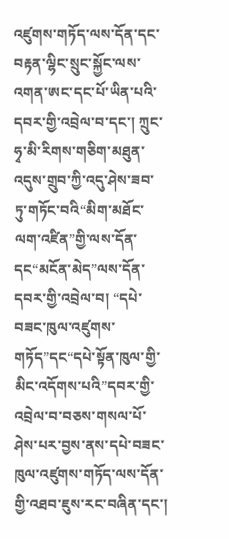འཛུགས་གཏོད་ལས་དོན་དང་བརྟན་ལྷིང་སྲུང་སྐྱོང་ལས་འགན་ཨང་དང་པོ་ཡིན་པའི་དབར་གྱི་འབྲེལ་བ་དང་། ཀྲུང་ཧྭ་མི་རིགས་གཅིག་མཐུན་འདུས་གྲུབ་ཀྱི་འདུ་ཤེས་ཟབ་ཏུ་གཏོང་བའི“མིག་མཐོང་ལག་འཛིན”གྱི་ལས་དོན་དང“མངོན་མེད”ལས་དོན་དབར་གྱི་འབྲེལ་བ། “དཔེ་བཟང་ཁུལ་འཛུགས་གཏོད”དང“དཔེ་སྟོན་ཁུལ་གྱི་མིང་འདོགས་པའི”དབར་གྱི་འབྲེལ་བ་བཅས་གསལ་པོ་ཤེས་པར་བྱས་ནས་དཔེ་བཟང་ཁུལ་འཛུགས་གཏོད་ལས་དོན་གྱི་འཐབ་ཇུས་རང་བཞིན་དང་།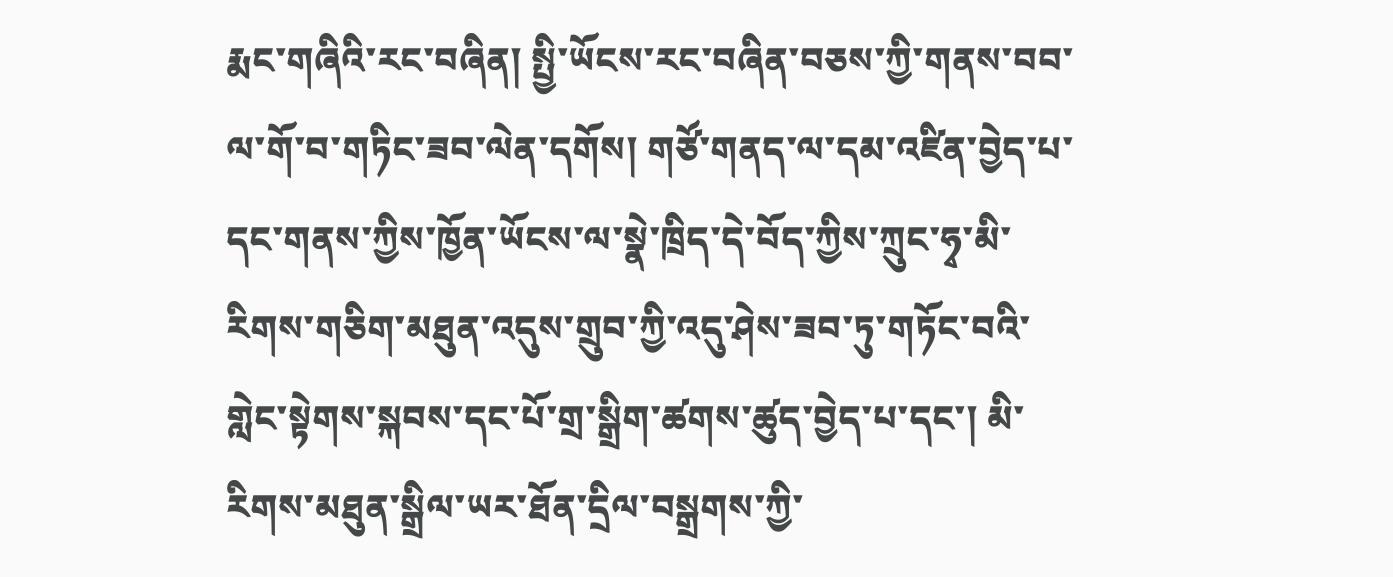རྨང་གཞིའི་རང་བཞིན། སྤྱི་ཡོངས་རང་བཞིན་བཅས་ཀྱི་གནས་བབ་ལ་གོ་བ་གཏིང་ཟབ་ལེན་དགོས། གཙོ་གནད་ལ་དམ་འཛིན་བྱེད་པ་དང་གནས་ཀྱིས་ཁྱོན་ཡོངས་ལ་སྣེ་ཁྲིད་དེ་བོད་ཀྱིས་ཀྲུང་ཧྭ་མི་རིགས་གཅིག་མཐུན་འདུས་གྲུབ་ཀྱི་འདུ་ཤེས་ཟབ་ཏུ་གཏོང་བའི་གླེང་སྟེགས་སྐབས་དང་པོ་གྲ་སྒྲིག་ཚགས་ཚུད་བྱེད་པ་དང་། མི་རིགས་མཐུན་སྒྲིལ་ཡར་ཐོན་དྲིལ་བསྒྲགས་ཀྱི་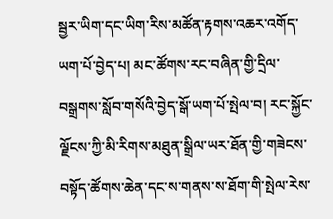སྦྱར་ཡིག་དང་ཡིག་རིས་མཚོན་རྟགས་འཆར་འགོད་ཡག་པོ་བྱེད་པ། མང་ཚོགས་རང་བཞིན་གྱི་དྲིལ་བསྒྲགས་སློབ་གསོའི་བྱེད་སྒོ་ཡག་པོ་སྤེལ་བ། རང་སྐྱོང་ལྗོངས་ཀྱི་མི་རིགས་མཐུན་སྒྲིལ་ཡར་ཐོན་གྱི་གཟེངས་བསྟོད་ཚོགས་ཆེན་དང་ས་གནས་ས་ཐོག་གི་སྤེལ་རེས་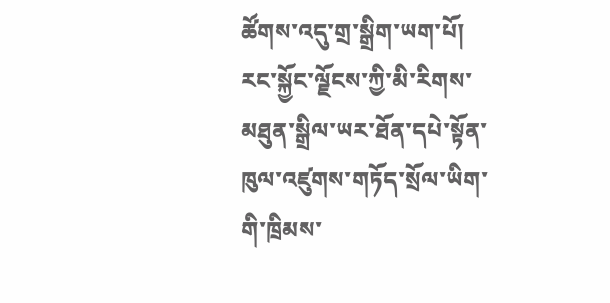ཚོགས་འདུ་གྲ་སྒྲིག་ཡག་པོ། རང་སྐྱོང་ལྗོངས་ཀྱི་མི་རིགས་མཐུན་སྒྲིལ་ཡར་ཐོན་དཔེ་སྟོན་ཁུལ་འཛུགས་གཏོད་སྲོལ་ཡིག་གི་ཁྲིམས་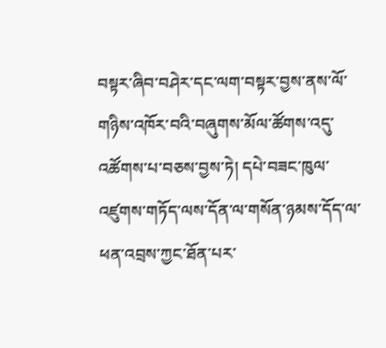བསྟར་ཞིབ་བཤེར་དང་ལག་བསྟར་བྱས་ནས་ལོ་གཉིས་འཁོར་བའི་བཞུགས་མོལ་ཚོགས་འདུ་འཚོགས་པ་བཅས་བྱས་ཏེ། དཔེ་བཟང་ཁུལ་འཛུགས་གཏོད་ལས་དོན་ལ་གསོན་ཉམས་དོད་ལ་ཕན་འབྲས་ཀྱང་ཐོན་པར་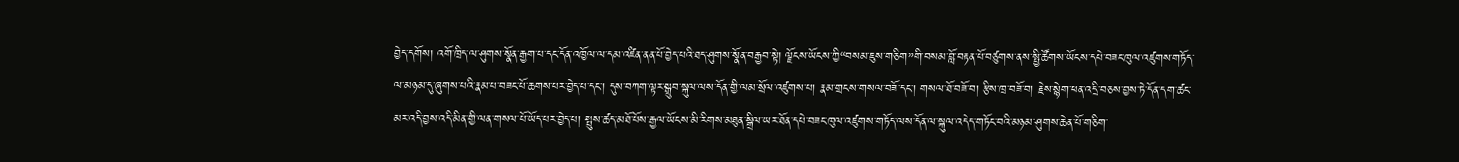བྱེད་དགོས། འགོ་ཁྲིད་ལ་ཤུགས་སྣོན་རྒྱག་པ་དང་དོན་འཁྱོལ་ལ་དམ་འཛིན་ནན་པོ་བྱེད་པའི་ཐད་ཤུགས་སྣོན་བརྒྱབ་སྟེ། ལྗོངས་ཡོངས་ཀྱི“བསམ་ཇུས་གཅིག”གི་བསམ་བློ་བརྟན་པོ་བཙུགས་ནས་སྤྱི་ཚོགས་ཡོངས་དཔེ་བཟང་ཁུལ་འཛུགས་གཏོད་ལ་མཉམ་དུ་ཞུགས་པའི་རྣམ་པ་བཟང་པོ་ཆགས་པར་བྱེད་པ་དང་། དུས་བཀག་ལྟར་སྒྲུབ་སྐུལ་ལས་དོན་གྱི་ལམ་སྲོལ་འཛུགས་པ། རྣམ་གྲངས་གསལ་བཟོ་དང་། གསལ་ཐོ་བཟོ་བ། རྩིས་ཁྲ་བཟོ་བ། རྗེས་སྙེག་ཕན་འདྲི་བཅས་བྱས་ཏེ་དོན་དག་ཚང་མར་འདི་བྱས་འདི་མིན་གྱི་ལན་གསལ་པོ་ཡོད་པར་བྱེད་པ། སྤུས་ཚད་མཐོ་པོས་རྒྱལ་ཡོངས་མི་རིགས་མཐུན་སྒྲིལ་ཡར་ཐོན་དཔེ་བཟང་ཁུལ་འཛུགས་གཏོད་ལས་དོན་ལ་སྐུལ་འདེད་གཏོང་བའི་མཉམ་ཤུགས་ཆེན་པོ་གཅིག་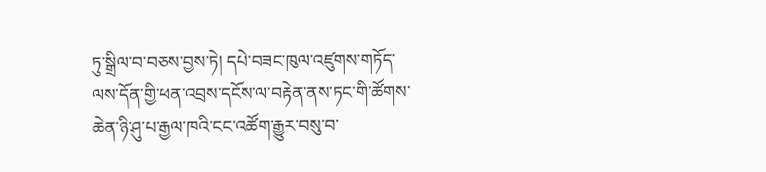ཏུ་སྒྲིལ་བ་བཅས་བྱས་ཏེ། དཔེ་བཟང་ཁུལ་འཛུགས་གཏོད་ལས་དོན་གྱི་ཕན་འབྲས་དངོས་ལ་བརྟེན་ནས་ཏང་གི་ཚོགས་ཆེན་ཉི་ཤུ་པ་རྒྱལ་ཁའི་ངང་འཚོག་རྒྱུར་བསུ་བ་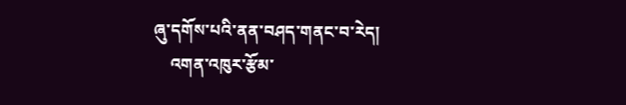ཞུ་དགོས་པའི་ནན་བཤད་གནང་བ་རེད།
    འགན་འཁུར་རྩོམ་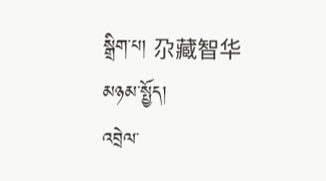སྒྲིག་པ། 尕藏智华
མཉམ་སྤྱོད།
འབྲེལ་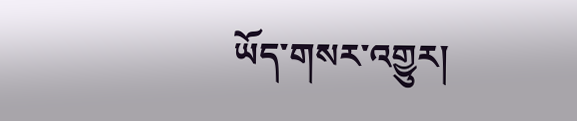ཡོད་གསར་འགྱུར།